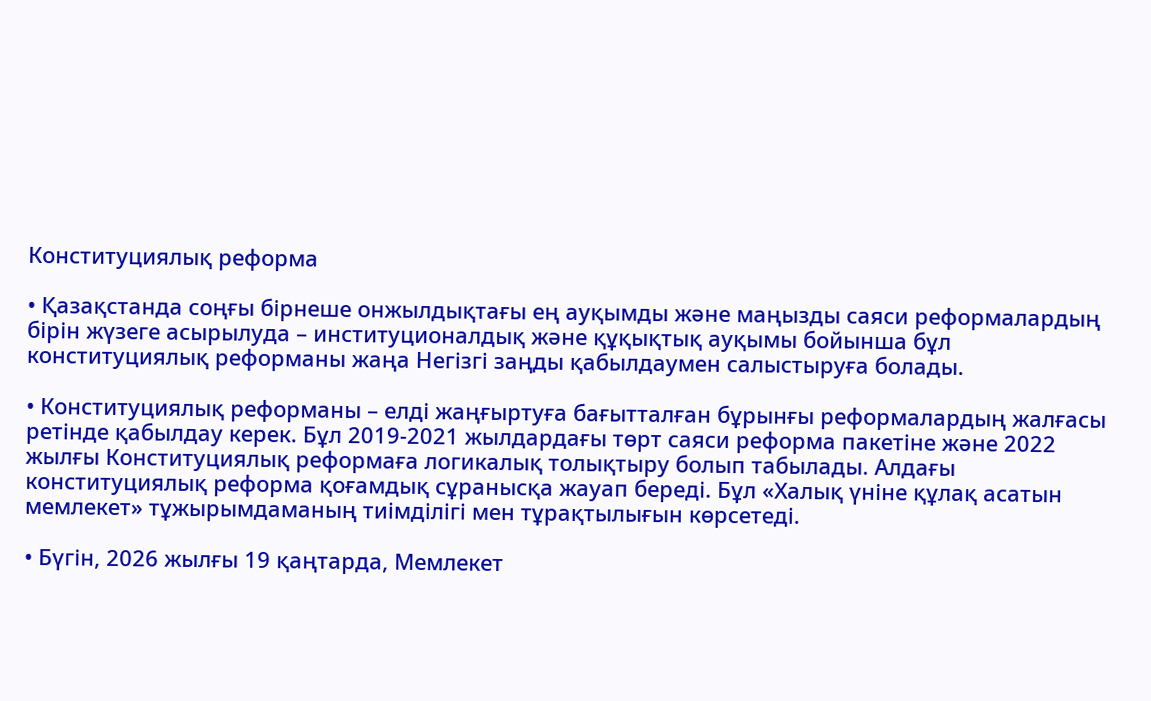Конституциялық реформа

• Қазақстанда соңғы бірнеше онжылдықтағы ең ауқымды және маңызды саяси реформалардың бірін жүзеге асырылуда – институционалдық және құқықтық ауқымы бойынша бұл конституциялық реформаны жаңа Негізгі заңды қабылдаумен салыстыруға болады.

• Конституциялық реформаны – елді жаңғыртуға бағытталған бұрынғы реформалардың жалғасы ретінде қабылдау керек. Бұл 2019-2021 жылдардағы төрт саяси реформа пакетіне және 2022 жылғы Конституциялық реформаға логикалық толықтыру болып табылады. Алдағы конституциялық реформа қоғамдық сұранысқа жауап береді. Бұл «Халық үніне құлақ асатын мемлекет» тұжырымдаманың тиімділігі мен тұрақтылығын көрсетеді.

• Бүгін, 2026 жылғы 19 қаңтарда, Мемлекет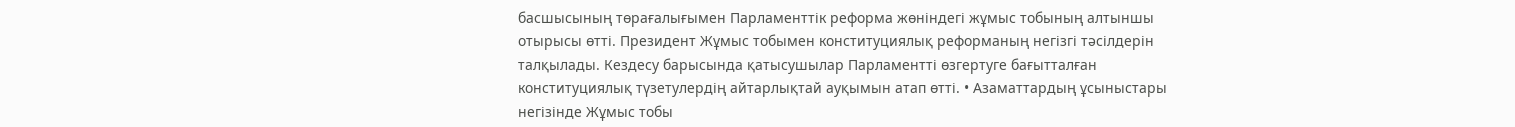басшысының төрағалығымен Парламенттік реформа жөніндегі жұмыс тобының алтыншы отырысы өтті. Президент Жұмыс тобымен конституциялық реформаның негізгі тәсілдерін талқылады. Кездесу барысында қатысушылар Парламентті өзгертуге бағытталған конституциялық түзетулердің айтарлықтай ауқымын атап өтті. • Азаматтардың ұсыныстары негізінде Жұмыс тобы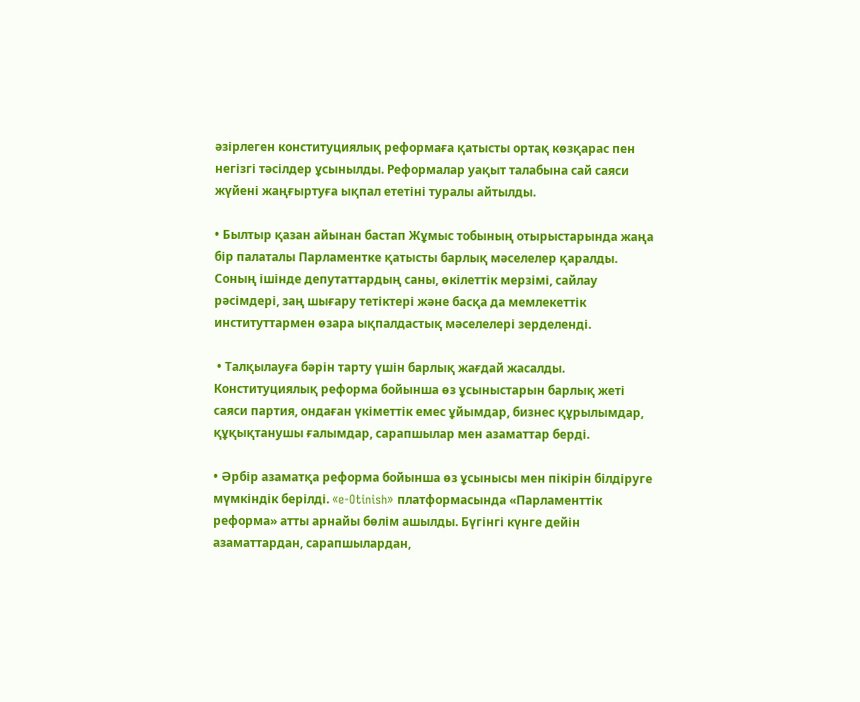әзірлеген конституциялық реформаға қатысты ортақ көзқарас пен негізгі тәсілдер ұсынылды. Реформалар уақыт талабына сай саяси жүйені жаңғыртуға ықпал ететіні туралы айтылды.

• Былтыр қазан айынан бастап Жұмыс тобының отырыстарында жаңа бір палаталы Парламентке қатысты барлық мәселелер қаралды. Соның ішінде депутаттардың саны, өкілеттік мерзімі, сайлау рәсімдері, заң шығару тетіктері және басқа да мемлекеттік институттармен өзара ықпалдастық мәселелері зерделенді.

 • Талқылауға бәрін тарту үшін барлық жағдай жасалды. Конституциялық реформа бойынша өз ұсыныстарын барлық жеті саяси партия, ондаған үкіметтік емес ұйымдар, бизнес құрылымдар, құқықтанушы ғалымдар, сарапшылар мен азаматтар берді.

• Әрбір азаматқа реформа бойынша өз ұсынысы мен пікірін білдіруге мүмкіндік берілді. «e-Otinish» платформасында «Парламенттік реформа» атты арнайы бөлім ашылды. Бүгінгі күнге дейін азаматтардан, сарапшылардан,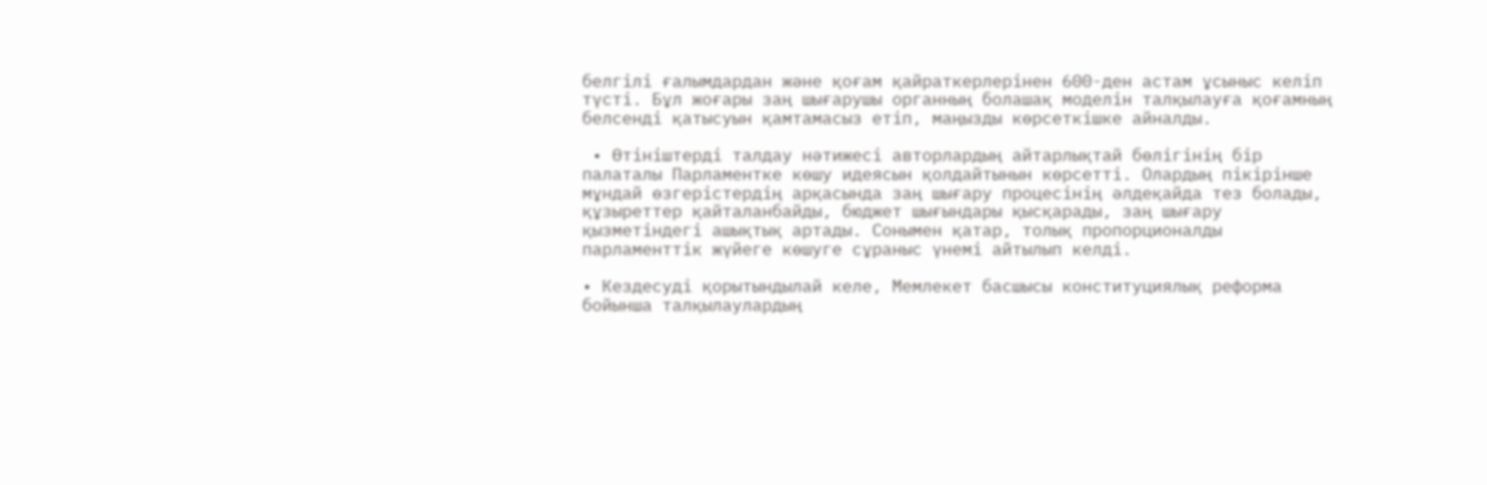белгілі ғалымдардан және қоғам қайраткерлерінен 600-ден астам ұсыныс келіп түсті. Бұл жоғары заң шығарушы органның болашақ моделін талқылауға қоғамның белсенді қатысуын қамтамасыз етіп, маңызды көрсеткішке айналды.

 • Өтініштерді талдау нәтижесі авторлардың айтарлықтай бөлігінің бір палаталы Парламентке көшу идеясын қолдайтынын көрсетті. Олардың пікірінше мұндай өзгерістердің арқасында заң шығару процесінің әлдеқайда тез болады, құзыреттер қайталанбайды, бюджет шығындары қысқарады, заң шығару қызметіндегі ашықтық артады. Сонымен қатар, толық пропорционалды парламенттік жүйеге көшуге сұраныс үнемі айтылып келді.

• Кездесуді қорытындылай келе, Мемлекет басшысы конституциялық реформа бойынша талқылаулардың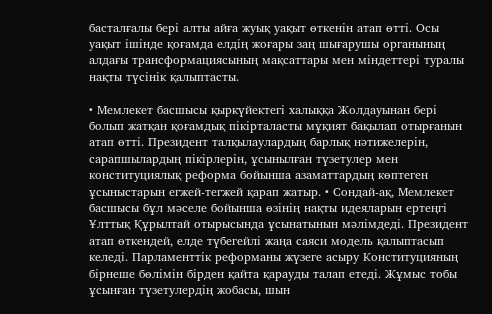басталғалы бері алты айға жуық уақыт өткенін атап өтті. Осы уақыт ішінде қоғамда елдің жоғары заң шығарушы органының алдағы трансформациясының мақсаттары мен міндеттері туралы нақты түсінік қалыптасты.

• Мемлекет басшысы қыркүйектегі халыққа Жолдауынан бері болып жатқан қоғамдық пікірталасты мұқият бақылап отырғанын атап өтті. Президент талқылаулардың барлық нәтижелерін, сарапшылардың пікірлерін, ұсынылған түзетулер мен конституциялық реформа бойынша азаматтардың көптеген ұсыныстарын егжей-тегжей қарап жатыр. • Сондай-ақ, Мемлекет басшысы бұл мәселе бойынша өзінің нақты идеяларын ертеңгі Ұлттық Құрылтай отырысында ұсынатынын мәлімдеді. Президент атап өткендей, елде түбегейлі жаңа саяси модель қалыптасып келеді. Парламенттік реформаны жүзеге асыру Конституцияның бірнеше бөлімін бірден қайта қарауды талап етеді. Жұмыс тобы ұсынған түзетулердің жобасы, шын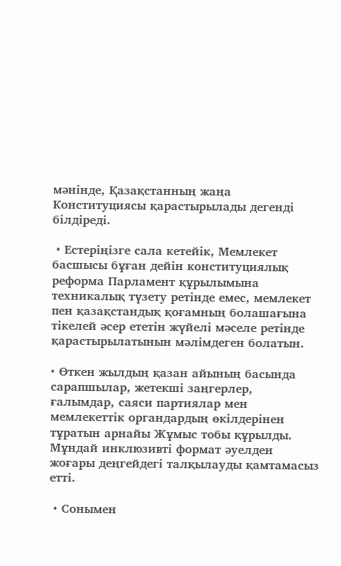мәнінде, Қазақстанның жаңа Конституциясы қарастырылады дегенді білдіреді.

 • Естеріңізге сала кетейік, Мемлекет басшысы бұған дейін конституциялық реформа Парламент құрылымына техникалық түзету ретінде емес, мемлекет пен қазақстандық қоғамның болашағына тікелей әсер ететін жүйелі мәселе ретінде қарастырылатынын мәлімдеген болатын.

• Өткен жылдың қазан айының басында сарапшылар, жетекші заңгерлер, ғалымдар, саяси партиялар мен мемлекеттік органдардың өкілдерінен тұратын арнайы Жұмыс тобы құрылды. Мұндай инклюзивті формат әуелден жоғары деңгейдегі талқылауды қамтамасыз етті.

 • Сонымен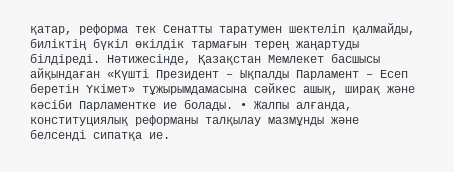қатар, реформа тек Сенатты таратумен шектеліп қалмайды, биліктің бүкіл өкілдік тармағын терең жаңартуды білдіреді. Нәтижесінде, Қазақстан Мемлекет басшысы айқындаған «Күшті Президент – Ықпалды Парламент – Есеп беретін Үкімет» тұжырымдамасына сәйкес ашық, ширақ және кәсіби Парламентке ие болады. • Жалпы алғанда, конституциялық реформаны талқылау мазмұнды және белсенді сипатқа ие.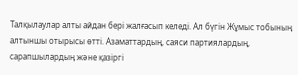Талқылаулар алты айдан бері жалғасып келеді. Ал бүгін Жұмыс тобының алтыншы отырысы өтті. Азаматтардың, саяси партиялардың, сарапшылардың және қазіргі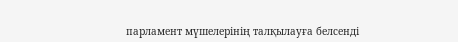парламент мүшелерінің талқылауға белсенді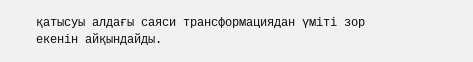қатысуы алдағы саяси трансформациядан үміті зор екенін айқындайды.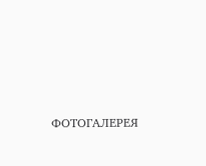ФОТОГАЛЕРЕЯ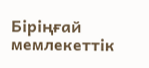Біріңғай мемлекеттік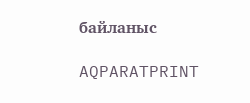байланыс

AQPARATPRINT